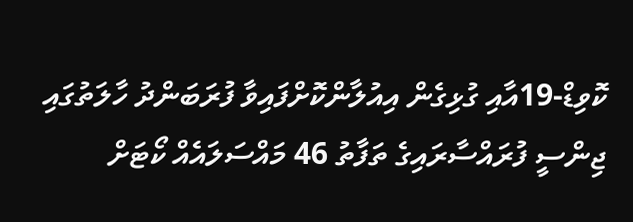ކޮވިޑް-19އާއި ގުޅިގެން އިއުލާންކޮށްފައިވާ ފުރަބަންދު ހާލަތުގައި ޖިންސީ ފުރައްސާރައިގެ ތަފާތު 46 މައްސަލައެއް ކޯޓަށް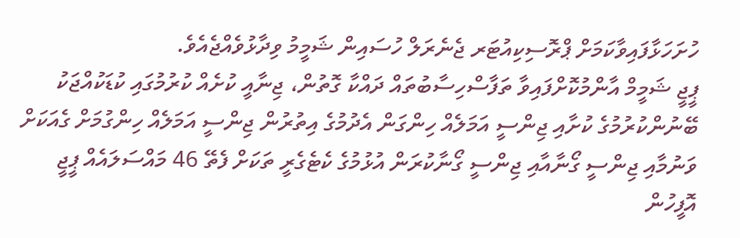ހުށަހަޅާފައިވާކަމަށް ޕްރޮސިކިއުޓަރ ޖެނެރަލް ހުސައިން ޝަމީމު ވިދާޅުވެއްޖެއެވެ.
ޕީޖީ ޝަމީމް އާންމުކޮށްފައިވާ ތަފާސްހިސާބުތައް ދައްކާ ގޮތުން، ޖިނާއީ ކުށެއް ކުރުމުގައި ކުޑަކުއްޖަކު ބޭނުންކުރުމުގެ ކުށާއި ޖިންސީ އަމަލެއް ހިންގަން އެދުމުގެ އިތުރުން ޖިންސީ އަމަލެއް ހިންގުމަށް ގެއަކަށް ވަނުމާއި ޖިންސީ ގޯނާއާއި ޖިންސީ ގޯނާކުރަން އުޅުމުގެ ކެޓެގެރީ ތަކަށް ފެތޭ 46 މައްސަލައެއް ޕީޖީ އޮފީހުން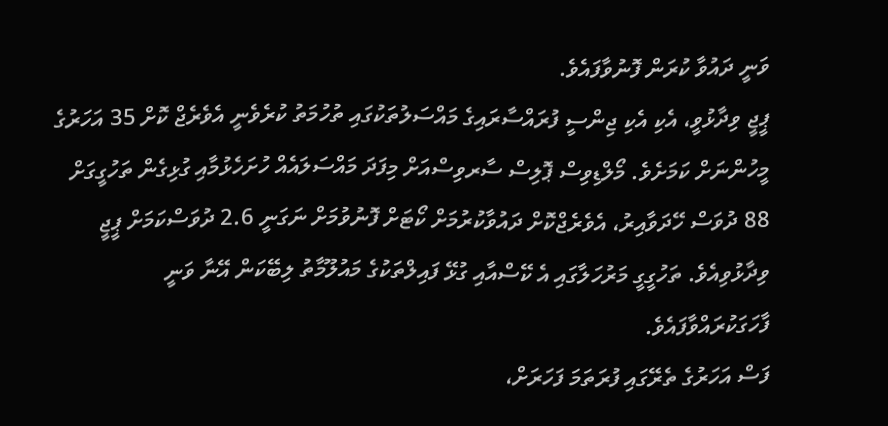ވަނީ ދައުވާ ކުރަން ފޮނުވާފައެވެ.
ޕީޖީ ވިދާޅުވީ، އެކި އެކި ޖިންސީ ފުރައްސާރައިގެ މައްސަލުތަކުގައި ތުހުމަތު ކުރެވެނީ އެވެރެޖް ކޮށް 35 އަހަރުގެ މީހުންނަށް ކަމަށެވެ. މޯލްޑިވިސް ޕޮލިސް ސާރވިސްއަށް މިފަދަ މައްސަލައެއް ހުށަހެޅުމާއި ގުޅިގެން ތަހުގީގަށް 88 ދުވަސް ހޭދަވާއިރު، އެވެރެޖްކޮށް ދައުވާކުރުމަށް ކޯޓަށް ފޮނުވުމަށް ނަގަނީ 2.6 ދުވަސްކަމަށް ޕީޖީ ވިދާޅުވިއެވެ. ތަހުގީގީ މަރުހަލާގައި އެ ކޭސްއާއި ގުޅޭ ފައިލްތަކުގެ މައުލޫމާތު ލިބޭކަން އޭނާ ވަނީ ފާހަގަކުރައްވާފައެވެ.
ފަސް އަހަރުގެ ތެރޭގައި ފުރަތަމަ ފަހަރަށް،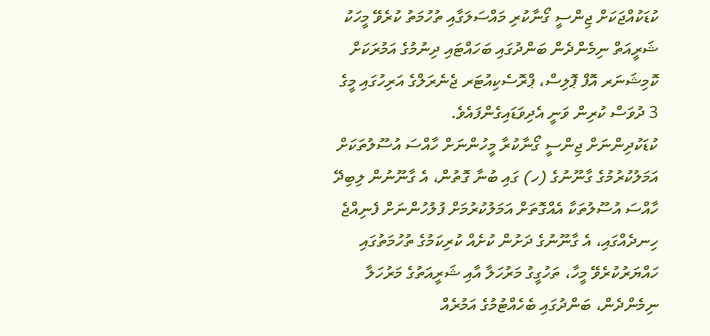ކުޑަކުއްޖަކަށް ޖިންސީ ގޯނާކުރި މައްސަލަގާއި ތުހުމަތު ކުރެވޭ މީހަކު ޝަރީއަތް ނިމެންދެން ބަންދުގައި ބަހައްޓައި ދިނުމުގެ އަމުރަކަށް ކޮމިޝަނަރ އޮފް ޕޮލިސް، ޕްރޮސެކިއުޓަރ ޖެނެރަލްގެ އަރިހުގައި މީގެ 3 ދުވަސް ކުރިން ވަނީ އެދިވަޑައިގެންފައެވެ.
ކުޑަކުދިންނަށް ޖިންސީ ގޯނާކުރާ މީހުންނަށް ހާއްސަ އުސޫލުތަކަށް އަމަލުކުރުމުގެ ގާނޫނުގެ (ހ) ގައި ބުނާ ގޮތުން، އެ ގާނޫނުން ލިބިދޭ ހާއްސަ އުސޫލުތަކާ އެއްގޮތަށް އަމަލުކުރުމަށް ފުލުހުންނަށް ފެނިއްޖެ ހިނދެއްގައި، އެ ގާނޫނުގެ ދަށުން ކުށެއް ކުރިކަމުގެ ތުހުމަތުގައި ހައްޔަރުކުރެވޭ މީހާ، ތަހުގީގު މަރުހަލާ އާއި ޝަރީއަތުގެ މަރުހަލާ ނިމެންދެން، ބަންދުގައި ބެހެއްޓުމުގެ އަމުރެއް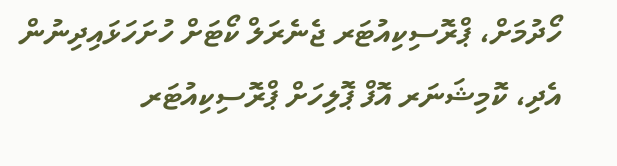ހޯދުމަށް، ޕްރޮސިކިއުޓަރ ޖެނެރަލް ކޯޓަށް ހުށަހަޅައިދިނުން އެދި، ކޮމިޝަނަރ އޮފް ޕޮލިހަށް ޕްރޮސިކިއުޓަރ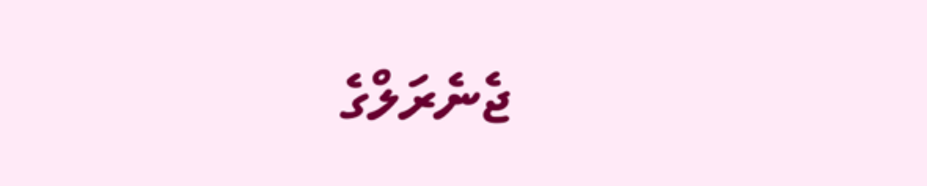ޖެނެރަލްގެ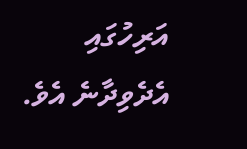އަރިހުގައި އެދެވިދާނެ އެވެ.